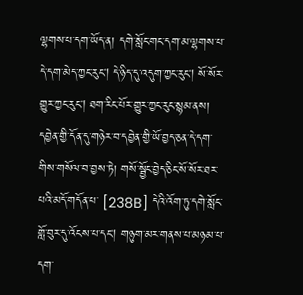ལྷགས་པ་དག་ཡོད་ན། དགེ་སློང་གང་དག་མ་ལྷགས་པ་དེ་དག་མེད་ཀྱང་རུང། དེ་ཉིད་དུ་འདུག་ཀྱང་རུང། སོ་སོར་ གྱུར་ཀྱང་རུང། ཐག་རིང་པོར་གྱུར་ཀྱང་རུང་སྙམ་ནས། དབྱེན་གྱི་དོན་དུ་གཉེར་བ་དབྱེན་གྱི་ཡོ་བྱད་ཅན་དེ་དག་གིས་གསོལ་བ་བྱས་ཏེ། གསོ་སྦྱོང་བྱེད་ཅིང་སོ་སོར་ཐར་པའི་མདོ་གདོན་པ་ [238B] དེའི་འོག་ཏུ་དགེ་སློང་གློ་བུར་དུ་འོངས་པ་དང། གཉུག་མར་གནས་པ་མཉམ་པ་དག་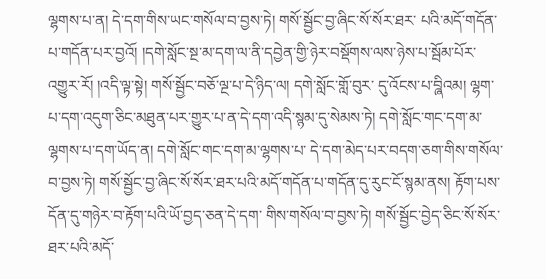ལྷགས་པ་ན། དེ་དག་གིས་ཡང་གསོལ་བ་བྱས་ཏེ། གསོ་སྦྱོང་བྱ་ཞིང་སོ་སོར་ཐར་ པའི་མདོ་གདོན་པ་གདོན་པར་བྱའོ། །དགེ་སློང་སྔ་མ་དག་ལ་ནི་དབྱེན་གྱི་ཉེར་བསྡོགས་ལས་ཉེས་པ་སྦོམ་པོར་འགྱུར་རོ། །འདི་ལྟ་སྟེ། གསོ་སྦྱོང་བཅོ་ལྔ་པ་དེ་ཉིད་ལ། དགེ་སློང་གློ་བུར་ དུ་འོངས་པ་བྮིའམ། ལྷག་པ་དག་འདུག་ཅིང་མཐུན་པར་གྱུར་པ་ན་དེ་དག་འདི་སྙམ་དུ་སེམས་ཏེ། དགེ་སློང་གང་དག་མ་ལྷགས་པ་དག་ཡོད་ན། དགེ་སློང་གང་དག་མ་ལྷགས་པ་ དེ་དག་མེད་པར་བདག་ཅག་གིས་གསོལ་བ་བྱས་ཏེ། གསོ་སྦྱོང་བྱ་ཞིང་སོ་སོར་ཐར་པའི་མདོ་གདོན་པ་གདོན་དུ་རུང་ངོ་སྙམ་ནས། རྟོག་པས་དོན་དུ་གཉེར་བ་རྟོག་པའི་ཡོ་བྱད་ཅན་དེ་དག་ གིས་གསོལ་བ་བྱས་ཏེ། གསོ་སྦྱོང་བྱེད་ཅིང་སོ་སོར་ཐར་པའི་མདོ་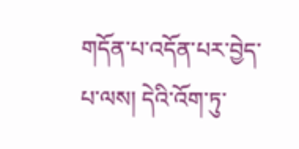གདོན་པ་འདོན་པར་བྱེད་པ་ལས། དེའི་འོག་ཏུ་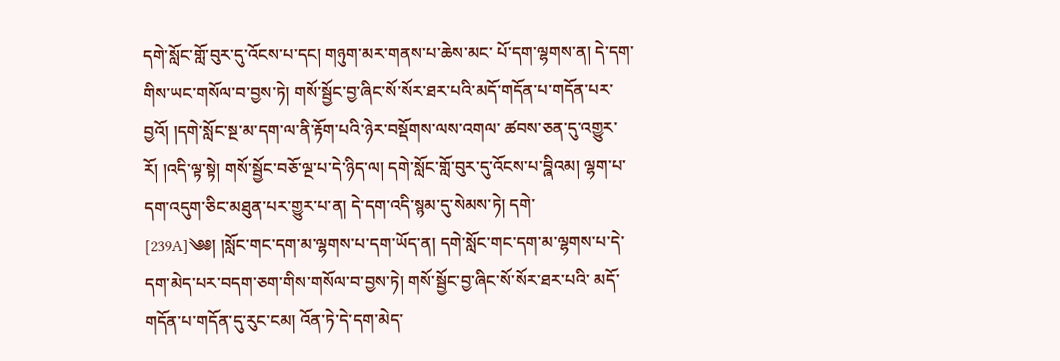དགེ་སློང་གློ་བུར་དུ་འོངས་པ་དང། གཉུག་མར་གནས་པ་ཆེས་མང་ པོ་དག་ལྷགས་ན། དེ་དག་གིས་ཡང་གསོལ་བ་བྱས་ཏེ། གསོ་སྦྱོང་བྱ་ཞིང་སོ་སོར་ཐར་པའི་མདོ་གདོན་པ་གདོན་པར་བྱའོ། །དགེ་སློང་སྔ་མ་དག་ལ་ནི་རྟོག་པའི་ཉེར་བསྡོགས་ལས་འགལ་ ཚབས་ཅན་དུ་འགྱུར་རོ། །འདི་ལྟ་སྟེ། གསོ་སྦྱོང་བཅོ་ལྔ་པ་དེ་ཉིད་ལ། དགེ་སློང་གློ་བུར་དུ་འོངས་པ་བྮིའམ། ལྷག་པ་དག་འདུག་ཅིང་མཐུན་པར་གྱུར་པ་ན། དེ་དག་འདི་སྙམ་དུ་སེམས་ཏེ། དགེ་ [239A]༄༅། །སློང་གང་དག་མ་ལྷགས་པ་དག་ཡོད་ན། དགེ་སློང་གང་དག་མ་ལྷགས་པ་དེ་དག་མེད་པར་བདག་ཅག་གིས་གསོལ་བ་བྱས་ཏེ། གསོ་སྦྱོང་བྱ་ཞིང་སོ་སོར་ཐར་པའི་ མདོ་གདོན་པ་གདོན་དུ་རུང་ངམ། འོན་ཏེ་དེ་དག་མེད་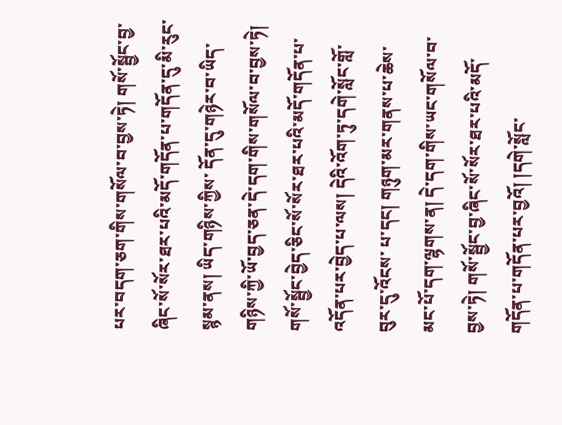པར་བདག་ཅག་གིས་གསོལ་བ་བྱས་ཏེ། གསོ་སྦྱོང་བྱ་ཞིང་སོ་སོར་ཐར་པའི་མདོ་གདོན་པ་གདོན་དུ་མི་རུང་སྙམ་ནས། ཡིད་གཉིས་ཀྱིས་ དོན་དུ་གཉེར་བ་ཡིད་གཉིས་ཀྱི་ཡོ་བྱད་ཅན་དེ་དག་གིས་གསོལ་བ་བྱས་ཏེ། གསོ་སྦྱོང་བྱེད་ཅིང་སོ་སོར་ཐར་པའི་མདོ་གདོན་པ་འདོན་པར་བྱེད་པ་ལས། དེའི་འོག་ཏུ་དགེ་སློང་གློ་བུར་དུ་འོངས་ པ་དང། གཉུག་མར་གནས་པ་ཆེས་མང་པོ་དག་ལྷགས་ན། དེ་དག་གིས་ཡང་གསོལ་བ་བྱས་ཏེ། གསོ་སྦྱོང་བྱ་ཞིང་སོ་སོར་ཐར་པའི་མདོ་གདོན་པ་གདོན་པར་བྱའོ། །དགེ་སློང་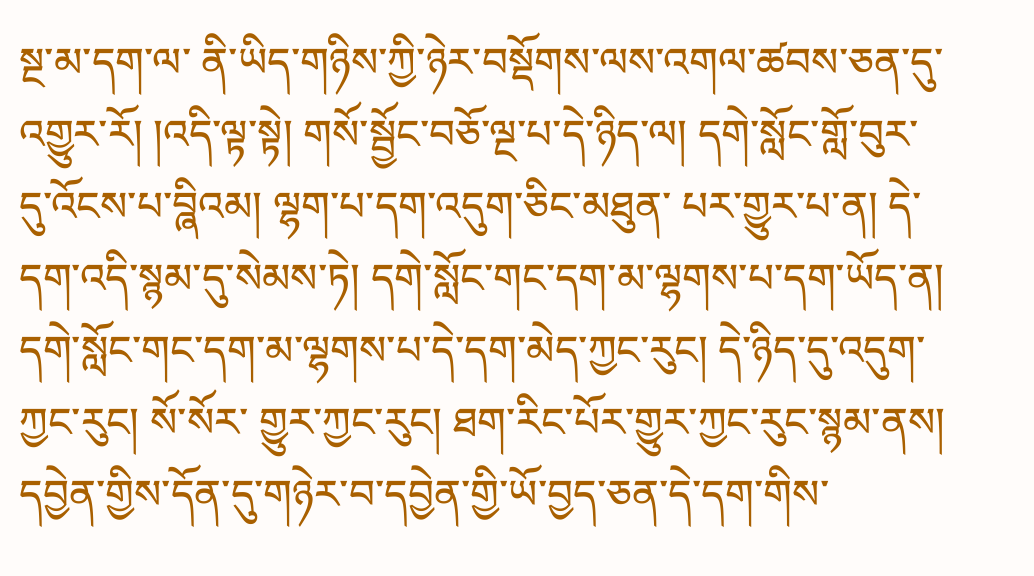སྔ་མ་དག་ལ་ ནི་ཡིད་གཉིས་ཀྱི་ཉེར་བསྡོགས་ལས་འགལ་ཚབས་ཅན་དུ་འགྱུར་རོ། །འདི་ལྟ་སྟེ། གསོ་སྦྱོང་བཅོ་ལྔ་པ་དེ་ཉིད་ལ། དགེ་སློང་གློ་བུར་དུ་འོངས་པ་བྮིའམ། ལྷག་པ་དག་འདུག་ཅིང་མཐུན་ པར་གྱུར་པ་ན། དེ་དག་འདི་སྙམ་དུ་སེམས་ཏེ། དགེ་སློང་གང་དག་མ་ལྷགས་པ་དག་ཡོད་ན། དགེ་སློང་གང་དག་མ་ལྷགས་པ་དེ་དག་མེད་ཀྱང་རུང། དེ་ཉིད་དུ་འདུག་ཀྱང་རུང། སོ་སོར་ གྱུར་ཀྱང་རུང། ཐག་རིང་པོར་གྱུར་ཀྱང་རུང་སྙམ་ནས། དབྱེན་གྱིས་དོན་དུ་གཉེར་བ་དབྱེན་གྱི་ཡོ་བྱད་ཅན་དེ་དག་གིས་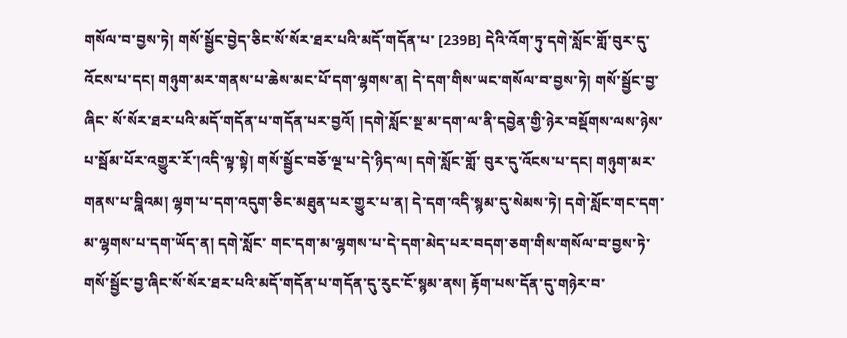གསོལ་བ་བྱས་ཏེ། གསོ་སྦྱོང་བྱེད་ཅིང་སོ་སོར་ཐར་པའི་མདོ་གདོན་པ་ [239B] དེའི་འོག་ཏུ་དགེ་སློང་གློ་བུར་དུ་འོངས་པ་དང། གཉུག་མར་གནས་པ་ཆེས་མང་པོ་དག་ལྷགས་ན། དེ་དག་གིས་ཡང་གསོལ་བ་བྱས་ཏེ། གསོ་སྦྱོང་བྱ་ཞིང་ སོ་སོར་ཐར་པའི་མདོ་གདོན་པ་གདོན་པར་བྱའོ། །དགེ་སློང་སྔ་མ་དག་ལ་ནི་དབྱེན་གྱི་ཉེར་བསྡོགས་ལས་ཉེས་པ་སྦོམ་པོར་འགྱུར་རོ་།འདི་ལྟ་སྟེ། གསོ་སྦྱོང་བཅོ་ལྔ་པ་དེ་ཉིད་ལ། དགེ་སློང་གློ་ བུར་དུ་འོངས་པ་དང། གཉུག་མར་གནས་པ་བྮིའམ། ལྷག་པ་དག་འདུག་ཅིང་མཐུན་པར་གྱུར་པ་ན། དེ་དག་འདི་སྙམ་དུ་སེམས་ཏེ། དགེ་སློང་གང་དག་མ་ལྷགས་པ་དག་ཡོད་ན། དགེ་སློང་ གང་དག་མ་ལྷགས་པ་དེ་དག་མེད་པར་བདག་ཅག་གིས་གསོལ་བ་བྱས་ཏེ་གསོ་སྦྱོང་བྱ་ཞིང་སོ་སོར་ཐར་པའི་མདོ་གདོན་པ་གདོན་དུ་རུང་ངོ་སྙམ་ནས། རྟོག་པས་དོན་དུ་གཉེར་བ་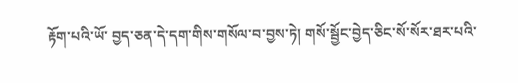རྟོག་པའི་ཡོ་ བྱད་ཅན་དེ་དག་གིས་གསོལ་བ་བྱས་ཏེ། གསོ་སྦྱོང་བྱེད་ཅིང་སོ་སོར་ཐར་པའི་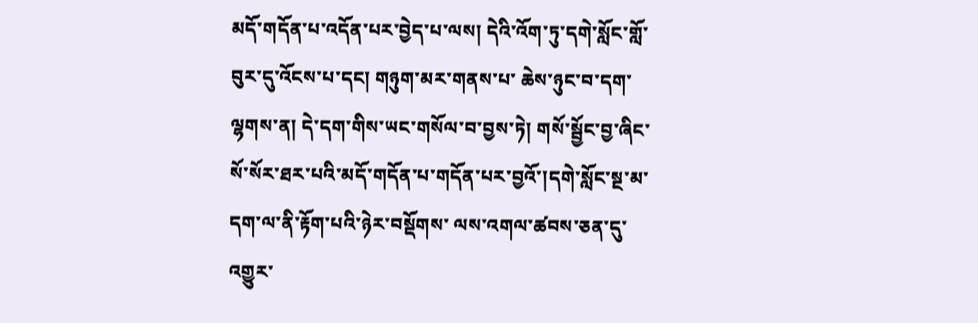མདོ་གདོན་པ་འདོན་པར་བྱེད་པ་ལས། དེའི་འོག་ཏུ་དགེ་སློང་གློ་བུར་དུ་འོངས་པ་དང། གཉུག་མར་གནས་པ་ ཆེས་ཉུང་བ་དག་ལྷགས་ན། དེ་དག་གིས་ཡང་གསོལ་བ་བྱས་ཏེ། གསོ་སྦྱོང་བྱ་ཞིང་སོ་སོར་ཐར་པའི་མདོ་གདོན་པ་གདོན་པར་བྱའོ་།དགེ་སློང་སྔ་མ་དག་ལ་ནི་རྟོག་པའི་ཉེར་བསྡོགས་ ལས་འགལ་ཚབས་ཅན་དུ་འགྱུར་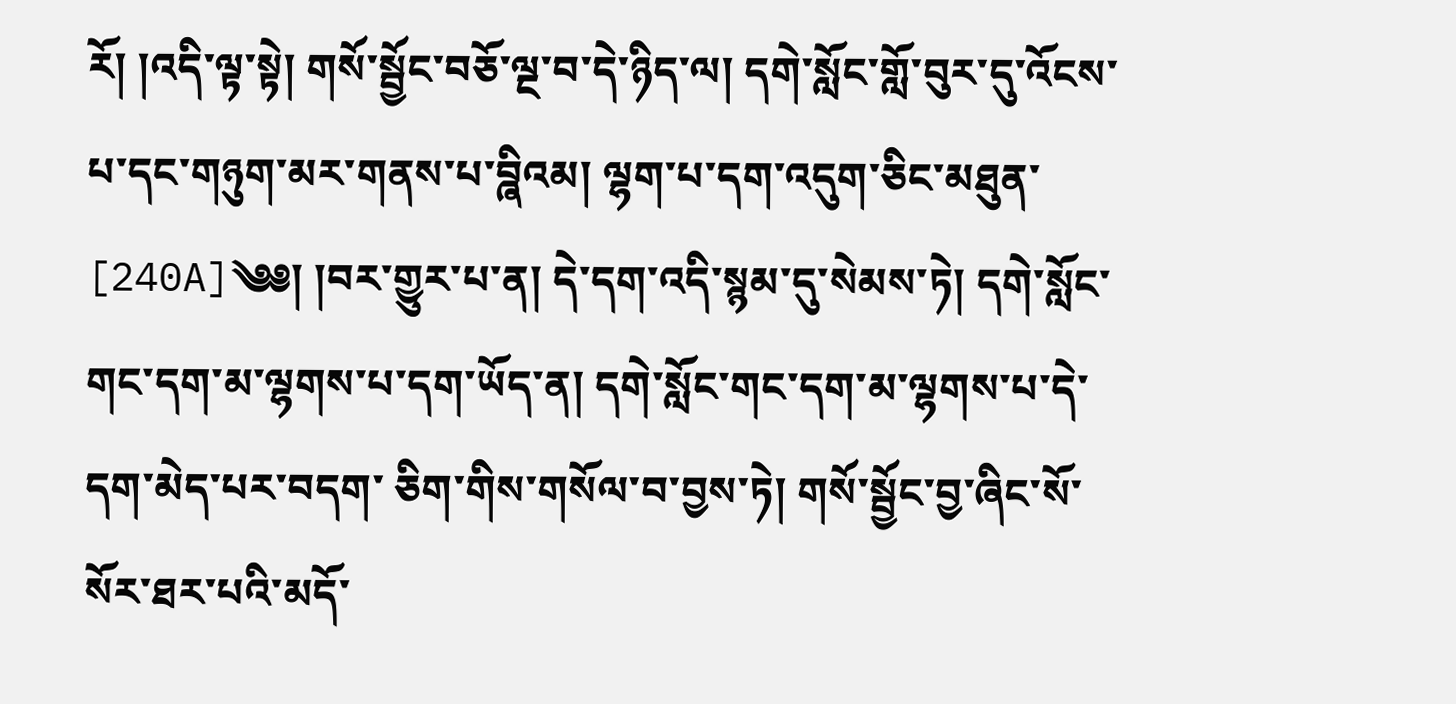རོ། །འདི་ལྟ་སྟེ། གསོ་སྦྱོང་བཅོ་ལྔ་བ་དེ་ཉིད་ལ། དགེ་སློང་གློ་བུར་དུ་འོངས་པ་དང་གཉུག་མར་གནས་པ་བྮིའམ། ལྷག་པ་དག་འདུག་ཅིང་མཐུན་ [240A]༄༅། །བར་གྱུར་པ་ན། དེ་དག་འདི་སྙམ་དུ་སེམས་ཏེ། དགེ་སློང་གང་དག་མ་ལྷགས་པ་དག་ཡོད་ན། དགེ་སློང་གང་དག་མ་ལྷགས་པ་དེ་དག་མེད་པར་བདག་ ཅིག་གིས་གསོལ་བ་བྱས་ཏེ། གསོ་སྦྱོང་བྱ་ཞིང་སོ་སོར་ཐར་པའི་མདོ་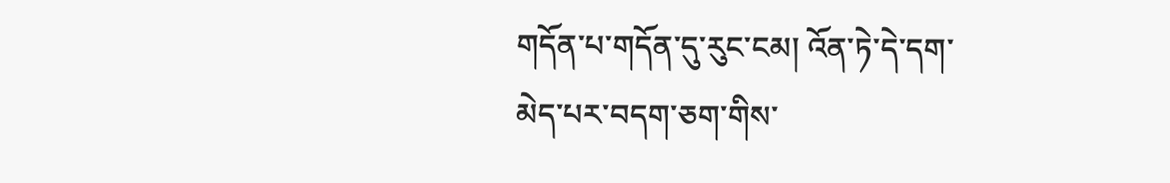གདོན་པ་གདོན་དུ་རུང་ངམ། འོན་ཏེ་དེ་དག་མེད་པར་བདག་ཅག་གིས་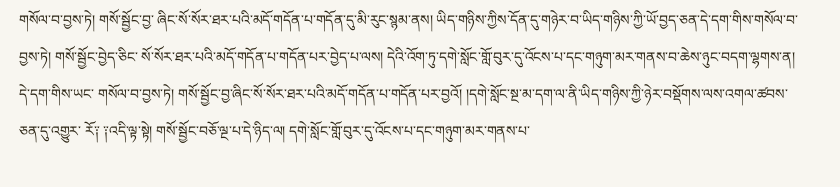གསོལ་བ་བྱས་ཏེ། གསོ་སྦྱོང་བྱ་ ཞིང་སོ་སོར་ཐར་པའི་མདོ་གདོན་པ་གདོན་དུ་མི་རུང་སྙམ་ནས། ཡིད་གཉིས་ཀྱིས་དོན་དུ་གཉེར་བ་ཡིད་གཉིས་ཀྱི་ཡོ་བྱད་ཅན་དེ་དག་གིས་གསོལ་བ་བྱས་ཏེ། གསོ་སྦྱོང་བྱེད་ཅིང་ སོ་སོར་ཐར་པའི་མདོ་གདོན་པ་གདོན་པར་བྱེད་པ་ལས། དེའི་འོག་ཏུ་དགེ་སློང་གློ་བུར་དུ་འོངས་པ་དང་གཉུག་མར་གནས་བ་ཆེས་ཉུང་བདག་ལྷགས་ན། དེ་དག་གིས་ཡང་ གསོལ་བ་བྱས་ཏེ། གསོ་སྦྱོང་བྱ་ཞིང་སོ་སོར་ཐར་པའི་མདོ་གདོན་པ་གདོན་པར་བྱའོ། །དགེ་སློང་སྔ་མ་དག་ལ་ནི་ཡིད་གཉིས་ཀྱི་ཉེར་བསྡོགས་ལས་འགལ་ཚབས་ཅན་དུ་འགྱུར་ རོ༑ ༑འདི་ལྟ་སྟེ། གསོ་སྦྱོང་བཅོ་ལྔ་པ་དེ་ཉིད་ལ། དགེ་སློང་གློ་བུར་དུ་འོངས་པ་དང་གཉུག་མར་གནས་པ་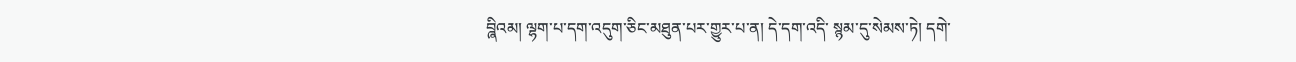བྮིའམ། ལྷག་པ་དག་འདུག་ཅིང་མཐུན་པར་གྱུར་པ་ན། དེ་དག་འདི་ སྙམ་དུ་སེམས་ཏེ། དགེ་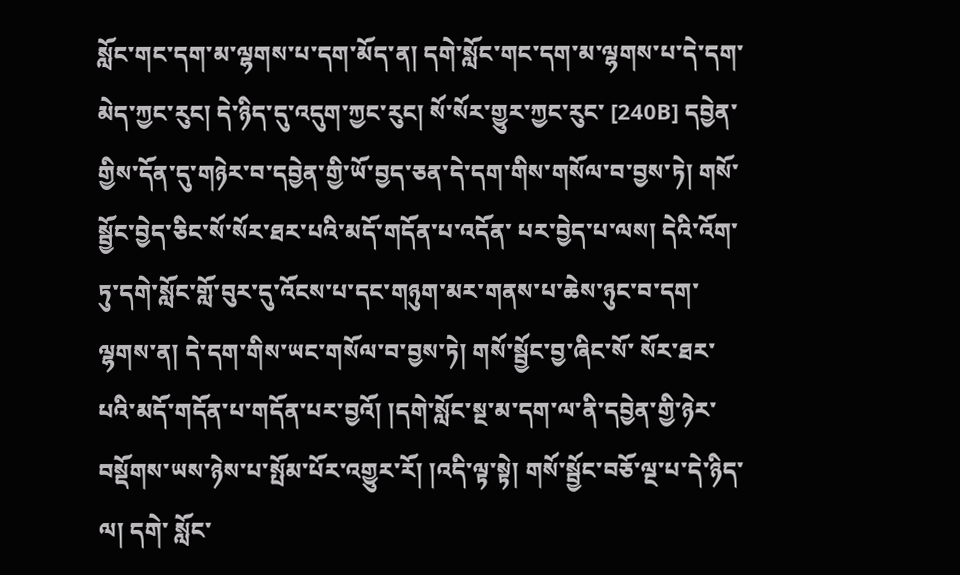སློང་གང་དག་མ་ལྷགས་པ་དག་མོད་ན། དགེ་སློང་གང་དག་མ་ལྷགས་པ་དེ་དག་མེད་ཀྱང་རུང། དེ་ཉིད་དུ་འདུག་ཀྱང་རུང། སོ་སོར་གྱུར་ཀྱང་རུང་ [240B] དབྱེན་གྱིས་དོན་དུ་གཉེར་བ་དབྱེན་གྱི་ཡོ་བྱད་ཅན་དེ་དག་གིས་གསོལ་བ་བྱས་ཏེ། གསོ་སྦྱོང་བྱེད་ཅིང་སོ་སོར་ཐར་པའི་མདོ་གདོན་པ་འདོན་ པར་བྱེད་པ་ལས། དེའི་འོག་ཏུ་དགེ་སློང་གློ་བུར་དུ་འོངས་པ་དང་གཉུག་མར་གནས་པ་ཆེས་ཉུང་བ་དག་ལྷགས་ན། དེ་དག་གིས་ཡང་གསོལ་བ་བྱས་ཏེ། གསོ་སྦྱོང་བྱ་ཞིང་སོ་ སོར་ཐར་པའི་མདོ་གདོན་པ་གདོན་པར་བྱའོ། །དགེ་སློང་སྔ་མ་དག་ལ་ནི་དབྱེན་གྱི་ཉེར་བསྡོགས་ཡས་ཉེས་པ་སྤོམ་པོར་འགྱུར་རོ། །འདི་ལྟ་སྟེ། གསོ་སྦྱོང་བཅོ་ལྔ་པ་དེ་ཉིད་ལ། དགེ་ སློང་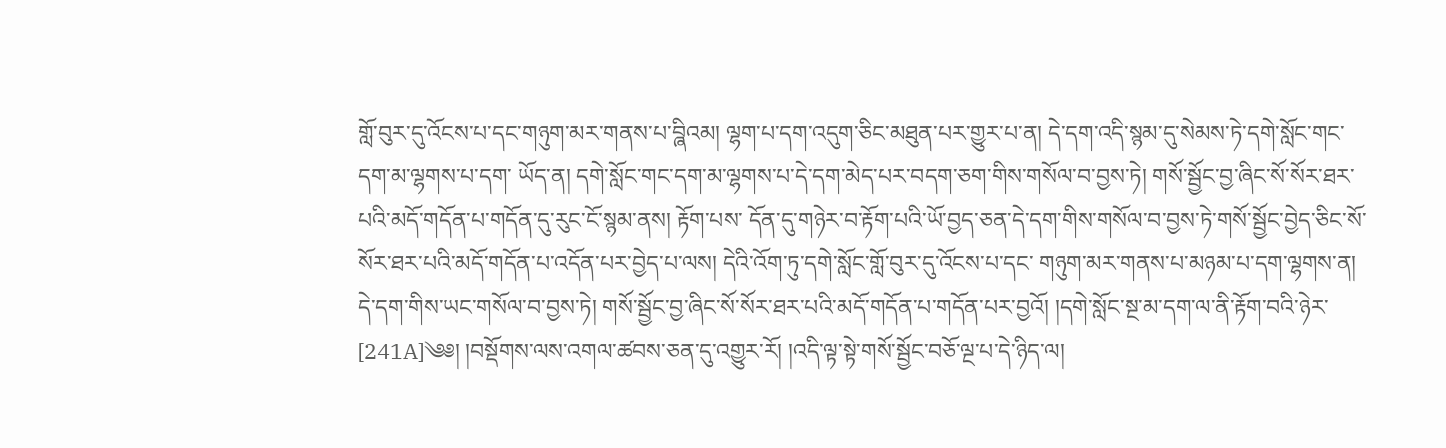གློ་བུར་དུ་འོངས་པ་དང་གཉུག་མར་གནས་པ་བྮིའམ། ལྷག་པ་དག་འདུག་ཅིང་མཐུན་པར་གྱུར་པ་ན། དེ་དག་འདི་སྙམ་དུ་སེམས་ཏེ་དགེ་སློང་གང་དག་མ་ལྷགས་པ་དག་ ཡོད་ན། དགེ་སློང་གང་དག་མ་ལྷགས་པ་དེ་དག་མེད་པར་བདག་ཅག་གིས་གསོལ་བ་བྱས་ཏེ། གསོ་སྦྱོང་བྱ་ཞིང་སོ་སོར་ཐར་པའི་མདོ་གདོན་པ་གདོན་དུ་རུང་ངོ་སྙམ་ནས། རྟོག་པས་ དོན་དུ་གཉེར་བ་རྟོག་པའི་ཡོ་བྱད་ཅན་དེ་དག་གིས་གསོལ་བ་བྱས་ཏེ་གསོ་སྦྱོང་བྱེད་ཅིང་སོ་སོར་ཐར་པའི་མདོ་གདོན་པ་འདོན་པར་བྱེད་པ་ལས། དེའི་འོག་ཏུ་དགེ་སློང་གློ་བུར་དུ་འོངས་པ་དང་ གཉུག་མར་གནས་པ་མཉམ་པ་དག་ལྷགས་ན། དེ་དག་གིས་ཡང་གསོལ་བ་བྱས་ཏེ། གསོ་སྦྱོང་བྱ་ཞིང་སོ་སོར་ཐར་པའི་མདོ་གདོན་པ་གདོན་པར་བྱའོ། །དགེ་སློང་སྔ་མ་དག་ལ་ནི་རྟོག་བའི་ཉེར་ [241A]༄༅། །བསྡོགས་ལས་འགལ་ཚབས་ཅན་དུ་འགྱུར་རོ། །འདི་ལྟ་སྟེ་གསོ་སྦྱོང་བཅོ་ལྔ་པ་དེ་ཉིད་ལ།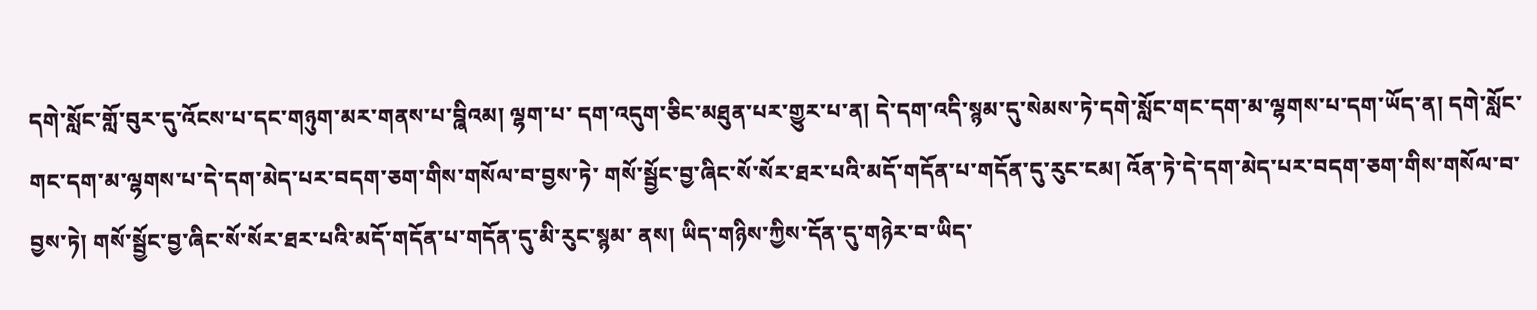དགེ་སློང་གློ་བུར་དུ་འོངས་པ་དང་གཉུག་མར་གནས་པ་བྮིའམ། ལྷག་པ་ དག་འདུག་ཅིང་མཐུན་པར་གྱུར་པ་ན། དེ་དག་འདི་སྙམ་དུ་སེམས་ཏེ་དགེ་སློང་གང་དག་མ་ལྷགས་པ་དག་ཡོད་ན། དགེ་སློང་གང་དག་མ་ལྷགས་པ་དེ་དག་མེད་པར་བདག་ཅག་གིས་གསོལ་བ་བྱས་ཏེ་ གསོ་སྦྱོང་བྱ་ཞིང་སོ་སོར་ཐར་པའི་མདོ་གདོན་པ་གདོན་དུ་རུང་ངམ། འོན་ཏེ་དེ་དག་མེད་པར་བདག་ཅག་གིས་གསོལ་བ་བྱས་ཏེ། གསོ་སྦྱོང་བྱ་ཞིང་སོ་སོར་ཐར་པའི་མདོ་གདོན་པ་གདོན་དུ་མི་རུང་སྙམ་ ནས། ཡིད་གཉིས་ཀྱིས་དོན་དུ་གཉེར་བ་ཡིད་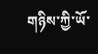གཉིས་ཀྱི་ཡོ་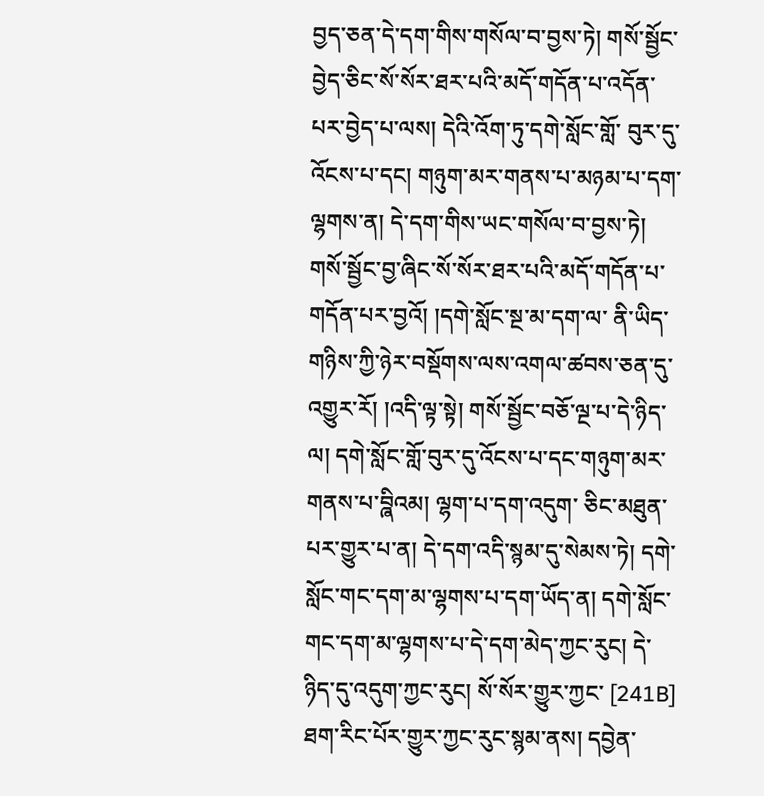བྱད་ཅན་དེ་དག་གིས་གསོལ་བ་བྱས་ཏེ། གསོ་སྦྱོང་བྱེད་ཅིང་སོ་སོར་ཐར་པའི་མདོ་གདོན་པ་འདོན་པར་བྱེད་པ་ལས། དེའི་འོག་ཏུ་དགེ་སློང་གློ་ བུར་དུ་འོངས་པ་དང། གཉུག་མར་གནས་པ་མཉམ་པ་དག་ལྷགས་ན། དེ་དག་གིས་ཡང་གསོལ་བ་བྱས་ཏེ། གསོ་སྦྱོང་བྱ་ཞིང་སོ་སོར་ཐར་པའི་མདོ་གདོན་པ་གདོན་པར་བྱའོ། །དགེ་སློང་སྔ་མ་དག་ལ་ ནི་ཡིད་གཉིས་ཀྱི་ཉེར་བསྡོགས་ལས་འགལ་ཚབས་ཅན་དུ་འགྱུར་རོ། །འདི་ལྟ་སྟེ། གསོ་སྦྱོང་བཅོ་ལྔ་པ་དེ་ཉིད་ལ། དགེ་སློང་གློ་བུར་དུ་འོངས་པ་དང་གཉུག་མར་གནས་པ་བྮིའམ། ལྷག་པ་དག་འདུག་ ཅིང་མཐུན་པར་གྱུར་པ་ན། དེ་དག་འདི་སྙམ་དུ་སེམས་ཏེ། དགེ་སློང་གང་དག་མ་ལྷགས་པ་དག་ཡོད་ན། དགེ་སློང་གང་དག་མ་ལྷགས་པ་དེ་དག་མེད་ཀྱང་རུང། དེ་ཉིད་དུ་འདུག་ཀྱང་རུང། སོ་སོར་གྱུར་ཀྱང་ [241B] ཐག་རིང་པོར་གྱུར་ཀྱང་རུང་སྙམ་ནས། དབྱེན་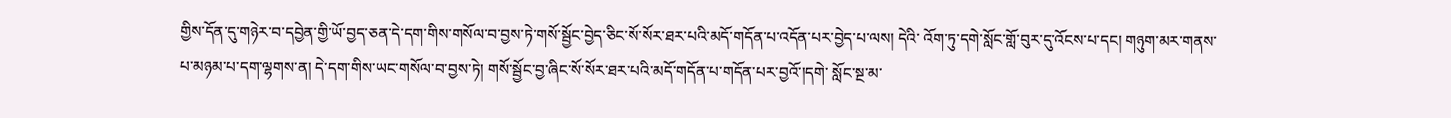གྱིས་དོན་དུ་གཉེར་བ་དབྱེན་གྱི་ཡོ་བྱད་ཅན་དེ་དག་གིས་གསོལ་བ་བྱས་ཏེ་གསོ་སྦྱོང་བྱེད་ཅིང་སོ་སོར་ཐར་པའི་མདོ་གདོན་པ་འདོན་པར་བྱེད་པ་ལས། དེའི་ འོག་ཏུ་དགེ་སློང་གློ་བུར་དུ་འོངས་པ་དང། གཉུག་མར་གནས་པ་མཉམ་པ་དག་ལྷགས་ན། དེ་དག་གིས་ཡང་གསོལ་བ་བྱས་ཏེ། གསོ་སྦྱོང་བྱ་ཞིང་སོ་སོར་ཐར་པའི་མདོ་གདོན་པ་གདོན་པར་བྱའོ་།དགེ་ སློང་སྔ་མ་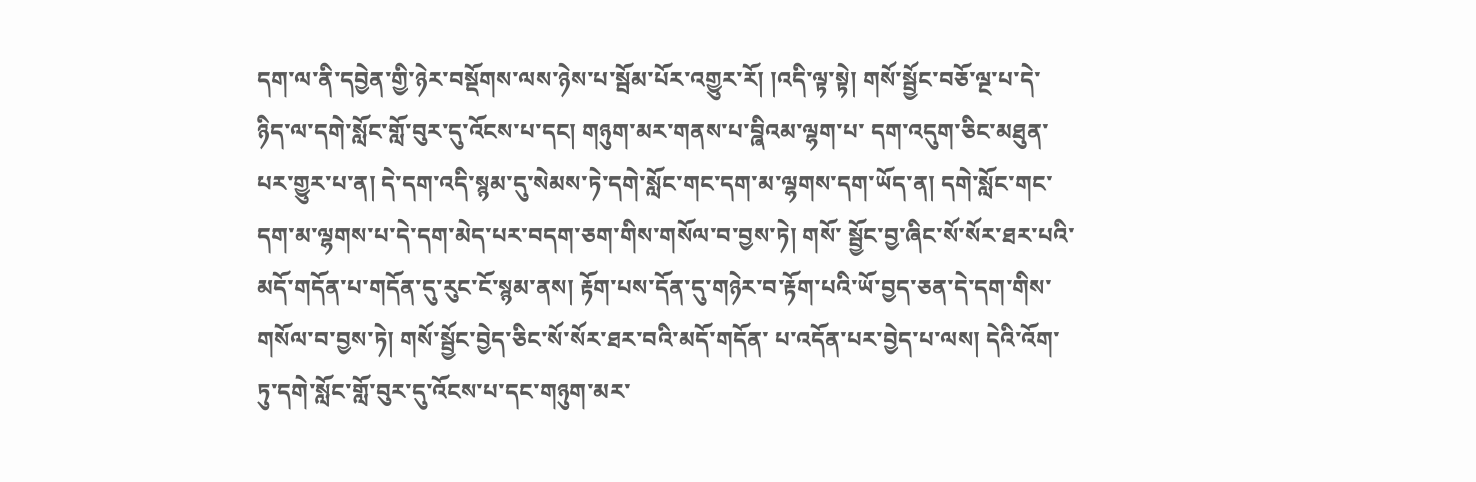དག་ལ་ནི་དབྱེན་གྱི་ཉེར་བསྡོགས་ལས་ཉེས་པ་སྦོམ་པོར་འགྱུར་རོ། །འདི་ལྟ་སྟེ། གསོ་སྦྱོང་བཅོ་ལྔ་པ་དེ་ཉིད་ལ་དགེ་སློང་གློ་བུར་དུ་འོངས་པ་དང། གཉུག་མར་གནས་པ་བྮིའམ་ལྷག་པ་ དག་འདུག་ཅིང་མཐུན་པར་གྱུར་པ་ན། དེ་དག་འདི་སྙམ་དུ་སེམས་ཏེ་དགེ་སློང་གང་དག་མ་ལྷགས་དག་ཡོད་ན། དགེ་སློང་གང་དག་མ་ལྷགས་པ་དེ་དག་མེད་པར་བདག་ཅག་གིས་གསོལ་བ་བྱས་ཏེ། གསོ་ སྦྱོང་བྱ་ཞིང་སོ་སོར་ཐར་པའི་མདོ་གདོན་པ་གདོན་དུ་རུང་ངོ་སྙམ་ནས། རྟོག་པས་དོན་དུ་གཉེར་བ་རྟོག་པའི་ཡོ་བྱད་ཅན་དེ་དག་གིས་གསོལ་བ་བྱས་ཏེ། གསོ་སྦྱོང་བྱེད་ཅིང་སོ་སོར་ཐར་བའི་མདོ་གདོན་ པ་འདོན་པར་བྱེད་པ་ལས། དེའི་འོག་ཏུ་དགེ་སློང་གློ་བུར་དུ་འོངས་པ་དང་གཉུག་མར་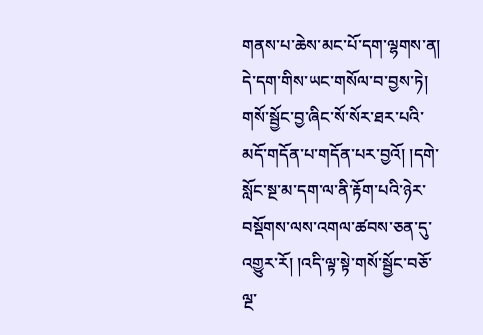གནས་པ་ཆེས་མང་པོ་དག་ལྷགས་ན། དེ་དག་གིས་ཡང་གསོལ་བ་བྱས་ཏེ། གསོ་སྦྱོང་བྱ་ཞིང་སོ་སོར་ཐར་པའི་ མདོ་གདོན་པ་གདོན་པར་བྱའོ། །དགེ་སློང་སྔ་མ་དག་ལ་ནི་རྟོག་པའི་ཉེར་བསྡོགས་ལས་འགལ་ཚབས་ཅན་དུ་འགྱུར་རོ། །འདི་ལྟ་སྟེ་གསོ་སྦྱོང་བཅོ་ལྔ་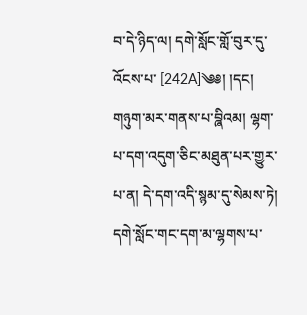བ་དེ་ཉིད་ལ། དགེ་སློང་གློ་བུར་དུ་འོངས་པ་ [242A]༄༅། །དང། གཉུག་མར་གནས་པ་བྮིའམ། ལྷག་པ་དག་འདུག་ཅིང་མཐུན་པར་གྱུར་པ་ན། དེ་དག་འདི་སྙམ་དུ་སེམས་ཏེ། དགེ་སློང་གང་དག་མ་ལྷགས་པ་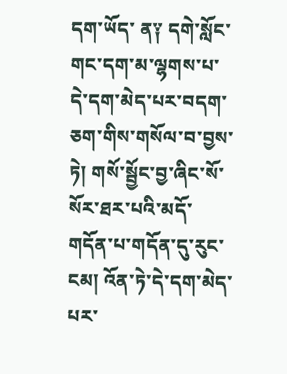དག་ཡོད་ ན༑ དགེ་སློང་གང་དག་མ་ལྷགས་པ་དེ་དག་མེད་པར་བདག་ཅག་གིས་གསོལ་བ་བྱས་ཏེ། གསོ་སྦྱོང་བྱ་ཞིང་སོ་སོར་ཐར་པའི་མདོ་གདོན་པ་གདོན་དུ་རུང་ངམ། འོན་ཏེ་དེ་དག་མེད་པར་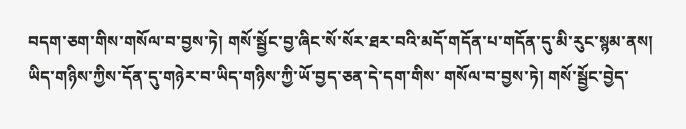བདག་ཅག་གིས་གསོལ་བ་བྱས་ཏེ། གསོ་སྦྱོང་བྱ་ཞིང་སོ་སོར་ཐར་བའི་མདོ་གདོན་པ་གདོན་དུ་མི་རུང་སྙམ་ནས། ཡིད་གཉིས་ཀྱིས་དོན་དུ་གཉེར་བ་ཡིད་གཉིས་ཀྱི་ཡོ་བྱད་ཅན་དེ་དག་གིས་ གསོལ་བ་བྱས་ཏེ། གསོ་སྦྱོང་བྱེད་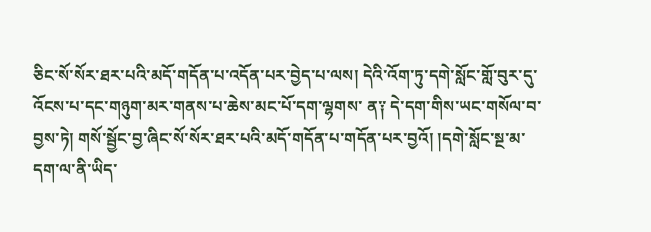ཅིང་སོ་སོར་ཐར་པའི་མདོ་གདོན་པ་འདོན་པར་བྱེད་པ་ལས། དེའི་འོག་ཏུ་དགེ་སློང་གློ་བུར་དུ་འོངས་པ་དང་གཉུག་མར་གནས་པ་ཆེས་མང་པོ་དག་ལྷགས་ ན༑ དེ་དག་གིས་ཡང་གསོལ་བ་བྱས་ཏེ། གསོ་སྦྱོང་བྱ་ཞིང་སོ་སོར་ཐར་པའི་མདོ་གདོན་པ་གདོན་པར་བྱའོ། །དགེ་སློང་སྔ་མ་དག་ལ་ནི་ཡིད་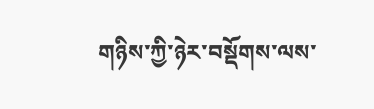གཉིས་ཀྱི་ཉེར་བསྡོགས་ལས་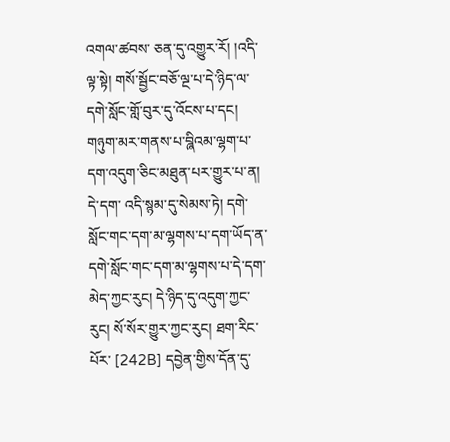འགལ་ཚབས་ ཅན་དུ་འགྱུར་རོ། །འདི་ལྟ་སྟེ། གསོ་སྦྱོང་བཅོ་ལྔ་པ་དེ་ཉིད་ལ་དགེ་སློང་གློ་བུར་དུ་འོངས་པ་དང། གཉུག་མར་གནས་པ་བྮིའམ་ལྷག་པ་དག་འདུག་ཅིང་མཐུན་པར་གྱུར་པ་ན། དེ་དག་ འདི་སྙམ་དུ་སེམས་ཏེ། དགེ་སློང་གང་དག་མ་ལྷགས་པ་དག་ཡོད་ན་དགེ་སློང་གང་དག་མ་ལྷགས་པ་དེ་དག་མེད་ཀྱང་རུང། དེ་ཉིད་དུ་འདུག་ཀྱང་རུང། སོ་སོར་གྱུར་ཀྱང་རུང། ཐག་རིང་པོར་ [242B] དབྱེན་གྱིས་དོན་དུ་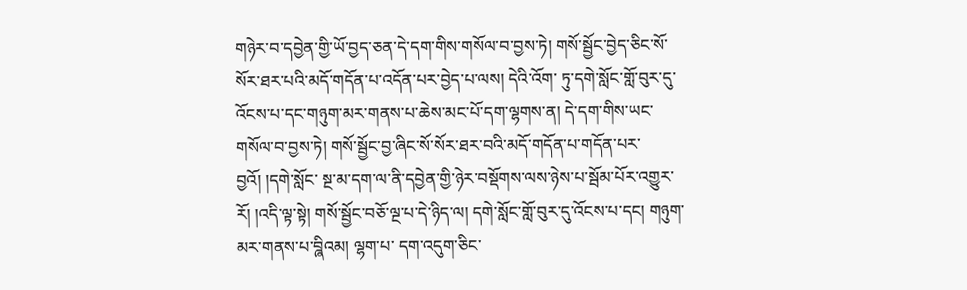གཉེར་བ་དབྱེན་གྱི་ཡོ་བྱད་ཅན་དེ་དག་གིས་གསོལ་བ་བྱས་ཏེ། གསོ་སྦྱོང་བྱེད་ཅིང་སོ་སོར་ཐར་པའི་མདོ་གདོན་པ་འདོན་པར་བྱེད་པ་ལས། དེའི་འོག་ ཏུ་དགེ་སློང་གློ་བུར་དུ་འོངས་པ་དང་གཉུག་མར་གནས་པ་ཆེས་མང་པོ་དག་ལྷགས་ན། དེ་དག་གིས་ཡང་གསོལ་བ་བྱས་ཏེ། གསོ་སྦྱོང་བྱ་ཞིང་སོ་སོར་ཐར་བའི་མདོ་གདོན་པ་གདོན་པར་བྱའོ། །དགེ་སློང་ སྔ་མ་དག་ལ་ནི་དབྱེན་གྱི་ཉེར་བསྡོགས་ལས་ཉེས་པ་སྦོམ་པོར་འགྱུར་རོ། །འདི་ལྟ་སྟེ། གསོ་སྦྱོང་བཅོ་ལྔ་པ་དེ་ཉིད་ལ། དགེ་སློང་གློ་བུར་དུ་འོངས་པ་དང། གཉུག་མར་གནས་པ་བྮིའམ། ལྷག་པ་ དག་འདུག་ཅིང་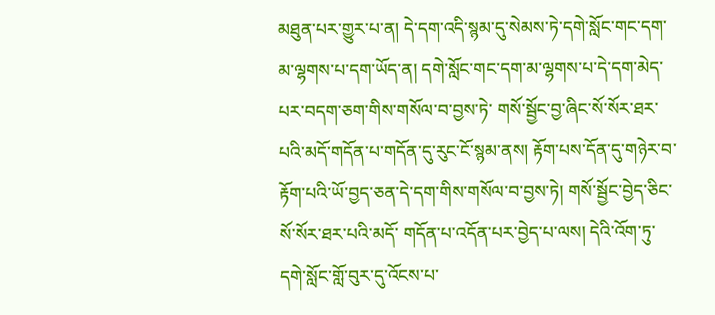མཐུན་པར་གྱུར་པ་ན། དེ་དག་འདི་སྙམ་དུ་སེམས་ཏེ་དགེ་སློང་གང་དག་མ་ལྷགས་པ་དག་ཡོད་ན། དགེ་སློང་གང་དག་མ་ལྷགས་པ་དེ་དག་མེད་པར་བདག་ཅག་གིས་གསོལ་བ་བྱས་ཏེ་ གསོ་སྦྱོང་བྱ་ཞིང་སོ་སོར་ཐར་པའི་མདོ་གདོན་པ་གདོན་དུ་རུང་ངོ་སྙམ་ནས། རྟོག་པས་དོན་དུ་གཉེར་བ་རྟོག་པའི་ཡོ་བྱད་ཅན་དེ་དག་གིས་གསོལ་བ་བྱས་ཏེ། གསོ་སྦྱོང་བྱེད་ཅིང་སོ་སོར་ཐར་པའི་མདོ་ གདོན་པ་འདོན་པར་བྱེད་པ་ལས། དེའི་འོག་ཏུ་དགེ་སློང་གློ་བུར་དུ་འོངས་པ་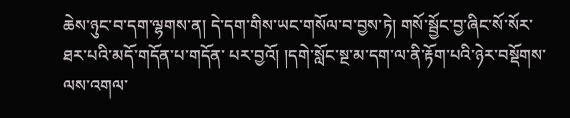ཆེས་ཉུང་བ་དག་ལྷགས་ན། དེ་དག་གིས་ཡང་གསོལ་བ་བྱས་ཏེ། གསོ་སྦྱོང་བྱ་ཞིང་སོ་སོར་ཐར་པའི་མདོ་གདོན་པ་གདོན་ པར་བྱའོ། །དགེ་སློང་སྔ་མ་དག་ལ་ནི་རྟོག་པའི་ཉེར་བསྡོགས་ལས་འགལ་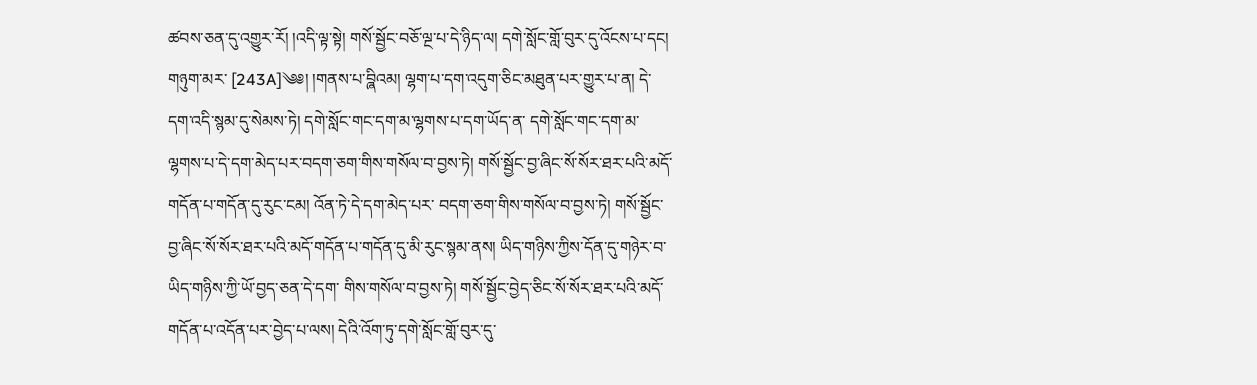ཚབས་ཅན་དུ་འགྱུར་རོ། །འདི་ལྟ་སྟེ། གསོ་སྦྱོང་བཅོ་ལྔ་པ་དེ་ཉིད་ལ། དགེ་སློང་གློ་བུར་དུ་འོངས་པ་དང། གཉུག་མར་ [243A]༄༅། །གནས་པ་བྮིའམ། ལྷག་པ་དག་འདུག་ཅིང་མཐུན་པར་གྱུར་པ་ན། དེ་དག་འདི་སྙམ་དུ་སེམས་ཏེ། དགེ་སློང་གང་དག་མ་ལྷགས་པ་དག་ཡོད་ན་ དགེ་སློང་གང་དག་མ་ལྷགས་པ་དེ་དག་མེད་པར་བདག་ཅག་གིས་གསོལ་བ་བྱས་ཏེ། གསོ་སྦྱོང་བྱ་ཞིང་སོ་སོར་ཐར་པའི་མདོ་གདོན་པ་གདོན་དུ་རུང་ངམ། འོན་ཏེ་དེ་དག་མེད་པར་ བདག་ཅག་གིས་གསོལ་བ་བྱས་ཏེ། གསོ་སྦྱོང་བྱ་ཞིང་སོ་སོར་ཐར་པའི་མདོ་གདོན་པ་གདོན་དུ་མི་རུང་སྙམ་ནས། ཡིད་གཉིས་ཀྱིས་དོན་དུ་གཉེར་བ་ཡིད་གཉིས་ཀྱི་ཡོ་བྱད་ཅན་དེ་དག་ གིས་གསོལ་བ་བྱས་ཏེ། གསོ་སྦྱོང་བྱེད་ཅིང་སོ་སོར་ཐར་པའི་མདོ་གདོན་པ་འདོན་པར་བྱེད་པ་ལས། དེའི་འོག་ཏུ་དགེ་སློང་གློ་བུར་དུ་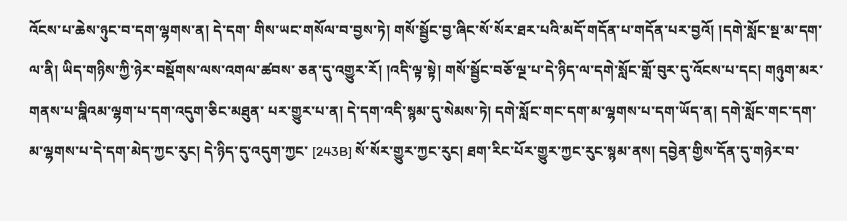འོངས་པ་ཆེས་ཉུང་བ་དག་ལྷགས་ན། དེ་དག་ གིས་ཡང་གསོལ་བ་བྱས་ཏེ། གསོ་སྦྱོང་བྱ་ཞིང་སོ་སོར་ཐར་པའི་མདོ་གདོན་པ་གདོན་པར་བྱའོ། །དགེ་སློང་སྔ་མ་དག་ལ་ནི། ཡིད་གཉིས་ཀྱི་ཉེར་བསྡོགས་ལས་འགལ་ཚབས་ ཅན་དུ་འགྱུར་རོ། །འདི་ལྟ་སྟེ། གསོ་སྦྱོང་བཅོ་ལྔ་པ་དེ་ཉིད་ལ་དགེ་སློང་གློ་བུར་དུ་འོངས་པ་དང། གཉུག་མར་གནས་པ་བྮིའམ་ལྷག་པ་དག་འདུག་ཅིང་མཐུན་ པར་གྱུར་པ་ན། དེ་དག་འདི་སྙམ་དུ་སེམས་ཏེ། དགེ་སློང་གང་དག་མ་ལྷགས་པ་དག་ཡོད་ན། དགེ་སློང་གང་དག་མ་ལྷགས་པ་དེ་དག་མེད་ཀྱང་རུང། དེ་ཉིད་དུ་འདུག་ཀྱང་ [243B] སོ་སོར་གྱུར་ཀྱང་རུང། ཐག་རིང་པོར་གྱུར་ཀྱང་རུང་སྙམ་ནས། དབྱེན་གྱིས་དོན་དུ་གཉེར་བ་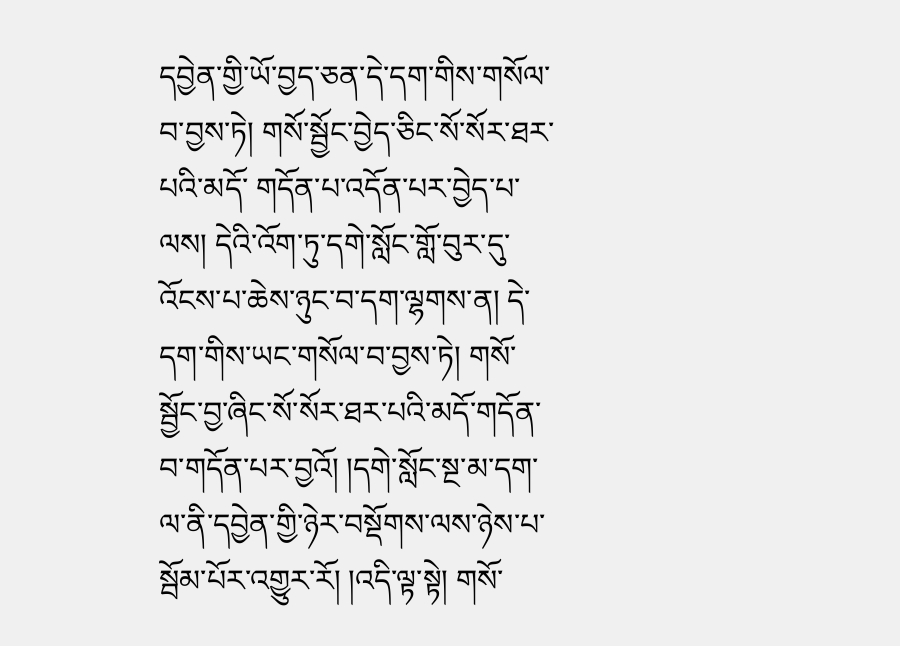དབྱེན་གྱི་ཡོ་བྱད་ཅན་དེ་དག་གིས་གསོལ་བ་བྱས་ཏེ། གསོ་སྦྱོང་བྱེད་ཅིང་སོ་སོར་ཐར་པའི་མདོ་ གདོན་པ་འདོན་པར་བྱེད་པ་ལས། དེའི་འོག་ཏུ་དགེ་སློང་གློ་བུར་དུ་འོངས་པ་ཆེས་ཉུང་བ་དག་ལྷགས་ན། དེ་དག་གིས་ཡང་གསོལ་བ་བྱས་ཏེ། གསོ་སྦྱོང་བྱ་ཞིང་སོ་སོར་ཐར་པའི་མདོ་གདོན་ བ་གདོན་པར་བྱའོ། །དགེ་སློང་སྔ་མ་དག་ལ་ནི་དབྱེན་གྱི་ཉེར་བསྡོགས་ལས་ཉེས་པ་སྦོམ་པོར་འགྱུར་རོ། །འདི་ལྟ་སྟེ། གསོ་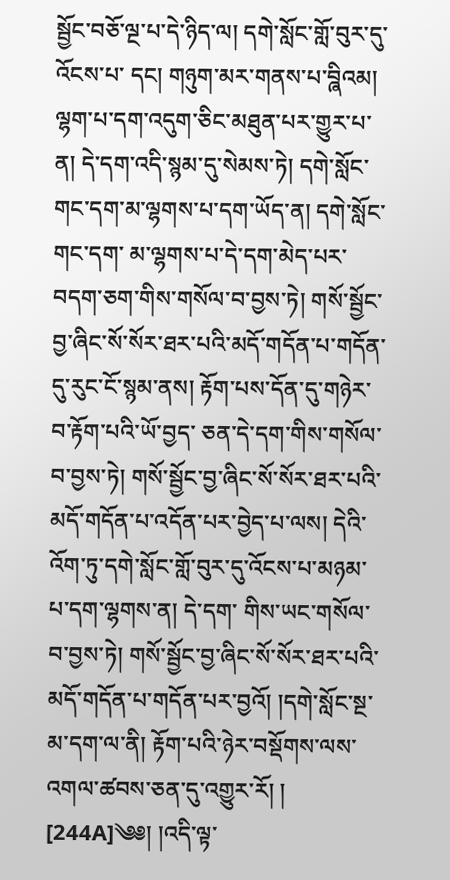སྦྱོང་བཅོ་ལྔ་པ་དེ་ཉིད་ལ། དགེ་སློང་གློ་བུར་དུ་འོངས་པ་ དང། གཉུག་མར་གནས་པ་བྮིའམ། ལྷག་པ་དག་འདུག་ཅིང་མཐུན་པར་གྱུར་པ་ན། དེ་དག་འདི་སྙམ་དུ་སེམས་ཏེ། དགེ་སློང་གང་དག་མ་ལྷགས་པ་དག་ཡོད་ན། དགེ་སློང་གང་དག་ མ་ལྷགས་པ་དེ་དག་མེད་པར་བདག་ཅག་གིས་གསོལ་བ་བྱས་ཏེ། གསོ་སྦྱོང་བྱ་ཞིང་སོ་སོར་ཐར་པའི་མདོ་གདོན་པ་གདོན་དུ་རུང་ངོ་སྙམ་ནས། རྟོག་པས་དོན་དུ་གཉེར་བ་རྟོག་པའི་ཡོ་བྱད་ ཅན་དེ་དག་གིས་གསོལ་བ་བྱས་ཏེ། གསོ་སྦྱོང་བྱ་ཞིང་སོ་སོར་ཐར་པའི་མདོ་གདོན་པ་འདོན་པར་བྱེད་པ་ལས། དེའི་འོག་ཏུ་དགེ་སློང་གློ་བུར་དུ་འོངས་པ་མཉམ་པ་དག་ལྷགས་ན། དེ་དག་ གིས་ཡང་གསོལ་བ་བྱས་ཏེ། གསོ་སྦྱོང་བྱ་ཞིང་སོ་སོར་ཐར་པའི་མདོ་གདོན་པ་གདོན་པར་བྱའོ། །དགེ་སློང་སྔ་མ་དག་ལ་ནི། རྟོག་པའི་ཉེར་བསྡོགས་ལས་འགལ་ཚབས་ཅན་དུ་འགྱུར་རོ། ། [244A]༄༅། །འདི་ལྟ་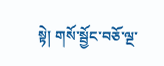སྟེ། གསོ་སྦྱོང་བཅོ་ལྔ་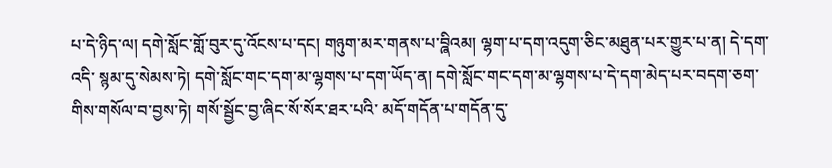པ་དེ་ཉིད་ལ། དགེ་སློང་གློ་བུར་དུ་འོངས་པ་དང། གཉུག་མར་གནས་པ་བྮིའམ། ལྷག་པ་དག་འདུག་ཅིང་མཐུན་པར་གྱུར་པ་ན། དེ་དག་འདི་ སྙམ་དུ་སེམས་ཏེ། དགེ་སློང་གང་དག་མ་ལྷགས་པ་དག་ཡོད་ན། དགེ་སློང་གང་དག་མ་ལྷགས་པ་དེ་དག་མེད་པར་བདག་ཅག་གིས་གསོལ་བ་བྱས་ཏེ། གསོ་སྦྱོང་བྱ་ཞིང་སོ་སོར་ཐར་པའི་ མདོ་གདོན་པ་གདོན་དུ་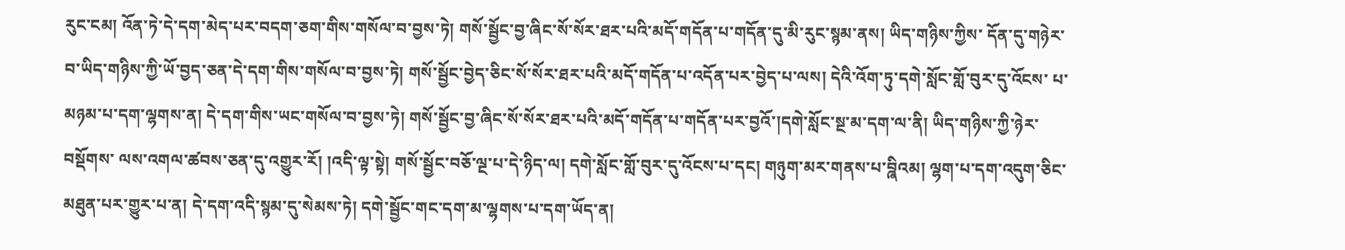རུང་ངམ། འོན་ཏེ་དེ་དག་མེད་པར་བདག་ཅག་གིས་གསོལ་བ་བྱས་ཏེ། གསོ་སྦྱོང་བྱ་ཞིང་སོ་སོར་ཐར་པའི་མདོ་གདོན་པ་གདོན་དུ་མི་རུང་སྙམ་ནས། ཡིད་གཉིས་ཀྱིས་ དོན་དུ་གཉེར་བ་ཡིད་གཉིས་ཀྱི་ཡོ་བྱད་ཅན་དེ་དག་གིས་གསོལ་བ་བྱས་ཏེ། གསོ་སྦྱོང་བྱེད་ཅིང་སོ་སོར་ཐར་པའི་མདོ་གདོན་པ་འདོན་པར་བྱེད་པ་ལས། དེའི་འོག་ཏུ་དགེ་སློང་གློ་བུར་དུ་འོངས་ པ་མཉམ་པ་དག་ལྷགས་ན། དེ་དག་གིས་ཡང་གསོལ་བ་བྱས་ཏེ། གསོ་སྦྱོང་བྱ་ཞིང་སོ་སོར་ཐར་པའི་མདོ་གདོན་པ་གདོན་པར་བྱའོ་།དགེ་སློང་སྔ་མ་དག་ལ་ནི། ཡིད་གཉིས་ཀྱི་ཉེར་བསྡོགས་ ལས་འགལ་ཚབས་ཅན་དུ་འགྱུར་རོ། །འདི་ལྟ་སྟེ། གསོ་སྦྱོང་བཅོ་ལྔ་པ་དེ་ཉིད་ལ། དགེ་སློང་གློ་བུར་དུ་འོངས་པ་དང། གཉུག་མར་གནས་པ་བྮིའམ། ལྷག་པ་དག་འདུག་ཅིང་ མཐུན་པར་གྱུར་པ་ན། དེ་དག་འདི་སྙམ་དུ་སེམས་ཏེ། དགེ་སྦྱོང་གང་དག་མ་ལྷགས་པ་དག་ཡོད་ན།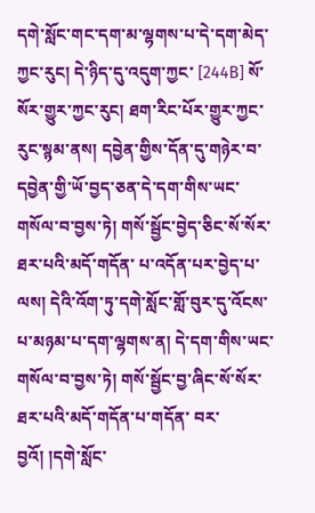དགེ་སློང་གང་དག་མ་ལྷགས་པ་དེ་དག་མེད་ཀྱང་རུང། དེ་ཉིད་དུ་འདུག་ཀྱང་ [244B] སོ་སོར་གྱུར་ཀྱང་རུང། ཐག་རིང་པོར་གྱུར་ཀྱང་རུང་སྙམ་ནས། དབྱེན་གྱིས་དོན་དུ་གཉེར་བ་དབྱེན་གྱི་ཡོ་བྱད་ཅན་དེ་དག་གིས་ཡང་གསོལ་བ་བྱས་ཏེ། གསོ་སྦྱོང་བྱེད་ཅིང་སོ་སོར་ཐར་པའི་མདོ་གདོན་ པ་འདོན་པར་བྱེད་པ་ལས། དེའི་འོག་ཏུ་དགེ་སློང་གློ་བུར་དུ་འོངས་པ་མཉམ་པ་དག་ལྷགས་ན། དེ་དག་གིས་ཡང་གསོལ་བ་བྱས་ཏེ། གསོ་སྦྱོང་བྱ་ཞིང་སོ་སོར་ཐར་པའི་མདོ་གདོན་པ་གདོན་ བར་བྱའོ། །དགེ་སློང་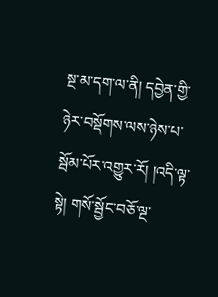སྔ་མ་དག་ལ་ནི། དབྱེན་གྱི་ཉེར་བསྡོགས་ལས་ཉེས་པ་སྦོམ་པོར་འགྱུར་རོ། །འདི་ལྟ་སྟེ། གསོ་སྦྱོང་བཅོ་ལྔ་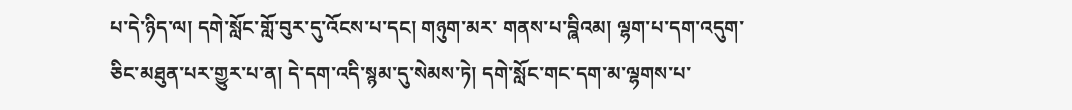པ་དེ་ཉིད་ལ། དགེ་སློང་གློ་བུར་དུ་འོངས་པ་དང། གཉུག་མར་ གནས་པ་བྮིའམ། ལྷག་པ་དག་འདུག་ཅིང་མཐུན་པར་གྱུར་པ་ན། དེ་དག་འདི་སྙམ་དུ་སེམས་ཏེ། དགེ་སློང་གང་དག་མ་ལྷགས་པ་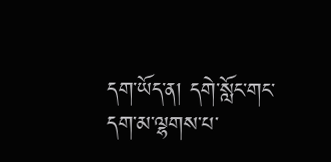དག་ཡོད་ན། དགེ་སློང་གང་དག་མ་ལྷགས་པ་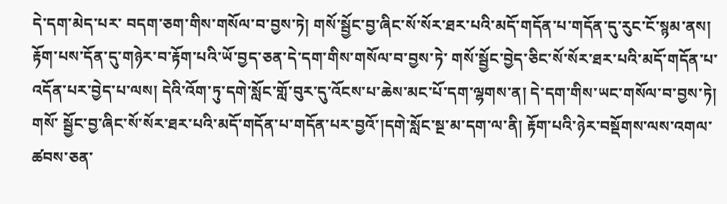དེ་དག་མེད་པར་ བདག་ཅག་གིས་གསོལ་བ་བྱས་ཏེ། གསོ་སྦྱོང་བྱ་ཞིང་སོ་སོར་ཐར་པའི་མདོ་གདོན་པ་གདོན་དུ་རུང་ངོ་སྙམ་ནས། རྟོག་པས་དོན་དུ་གཉེར་བ་རྟོག་པའི་ཡོ་བྱད་ཅན་དེ་དག་གིས་གསོལ་བ་བྱས་ཏེ་ གསོ་སྦྱོང་བྱེད་ཅིང་སོ་སོར་ཐར་པའི་མདོ་གདོན་པ་འདོན་པར་བྱེད་པ་ལས། དེའི་འོག་ཏུ་དགེ་སློང་གློ་བུར་དུ་འོངས་པ་ཆེས་མང་པོ་དག་ལྷགས་ན། དེ་དག་གིས་ཡང་གསོལ་བ་བྱས་ཏེ། གསོ་ སྦྱོང་བྱ་ཞིང་སོ་སོར་ཐར་པའི་མདོ་གདོན་པ་གདོན་པར་བྱའོ་།དགེ་སློང་སྔ་མ་དག་ལ་ནི། རྟོག་པའི་ཉེར་བསྡོགས་ལས་འགལ་ཚབས་ཅན་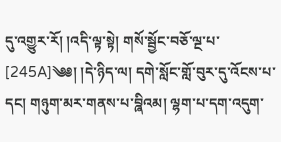དུ་འགྱུར་རོ། །འདི་ལྟ་སྟེ། གསོ་སྦྱོང་བཅོ་ལྔ་པ་ [245A]༄༅། །དེ་ཉིད་ལ། དགེ་སློང་གློ་བུར་དུ་འོངས་པ་དང། གཉུག་མར་གནས་པ་བྮིའམ། ལྷག་པ་དག་འདུག་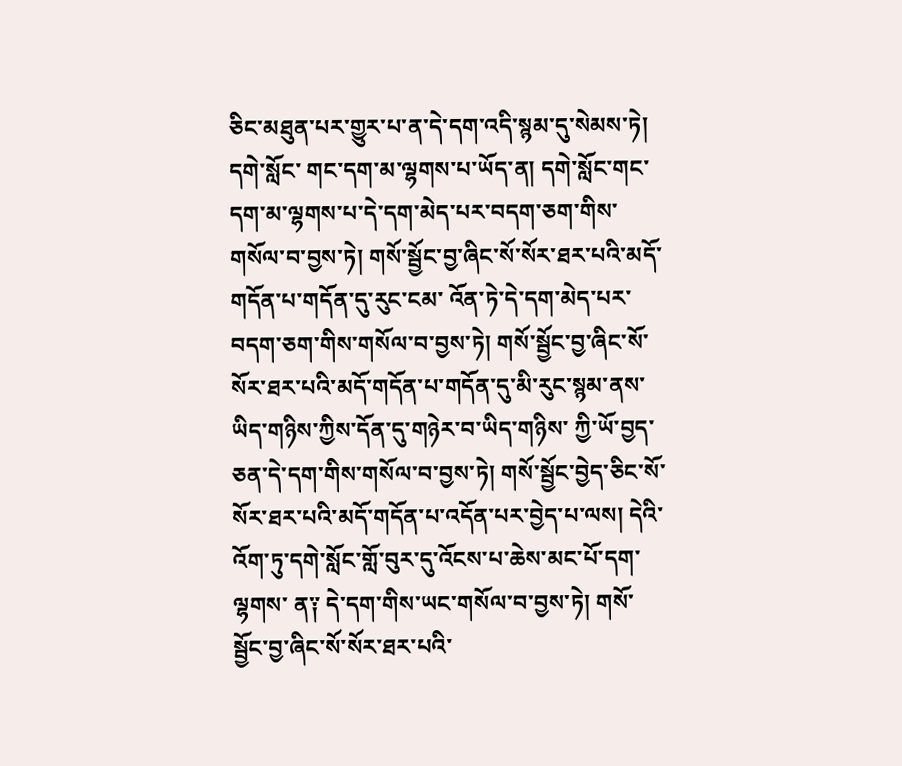ཅིང་མཐུན་པར་གྱུར་པ་ན་དེ་དག་འདི་སྙམ་དུ་སེམས་ཏེ། དགེ་སློང་ གང་དག་མ་ལྷགས་པ་ཡོད་ན། དགེ་སློང་གང་དག་མ་ལྷགས་པ་དེ་དག་མེད་པར་བདག་ཅག་གིས་གསོལ་བ་བྱས་ཏེ། གསོ་སྦྱོང་བྱ་ཞིང་སོ་སོར་ཐར་པའི་མདོ་གདོན་པ་གདོན་དུ་རུང་ངམ་ འོན་ཏེ་དེ་དག་མེད་པར་བདག་ཅག་གིས་གསོལ་བ་བྱས་ཏེ། གསོ་སྦྱོང་བྱ་ཞིང་སོ་སོར་ཐར་པའི་མདོ་གདོན་པ་གདོན་དུ་མི་རུང་སྙམ་ནས་ཡིད་གཉིས་ཀྱིས་དོན་དུ་གཉེར་བ་ཡིད་གཉིས་ ཀྱི་ཡོ་བྱད་ཅན་དེ་དག་གིས་གསོལ་བ་བྱས་ཏེ། གསོ་སྦྱོང་བྱེད་ཅིང་སོ་སོར་ཐར་པའི་མདོ་གདོན་པ་འདོན་པར་བྱེད་པ་ལས། དེའི་འོག་ཏུ་དགེ་སློང་གློ་བུར་དུ་འོངས་པ་ཆེས་མང་པོ་དག་ལྷགས་ ན༑ དེ་དག་གིས་ཡང་གསོལ་བ་བྱས་ཏེ། གསོ་སྦྱོང་བྱ་ཞིང་སོ་སོར་ཐར་པའི་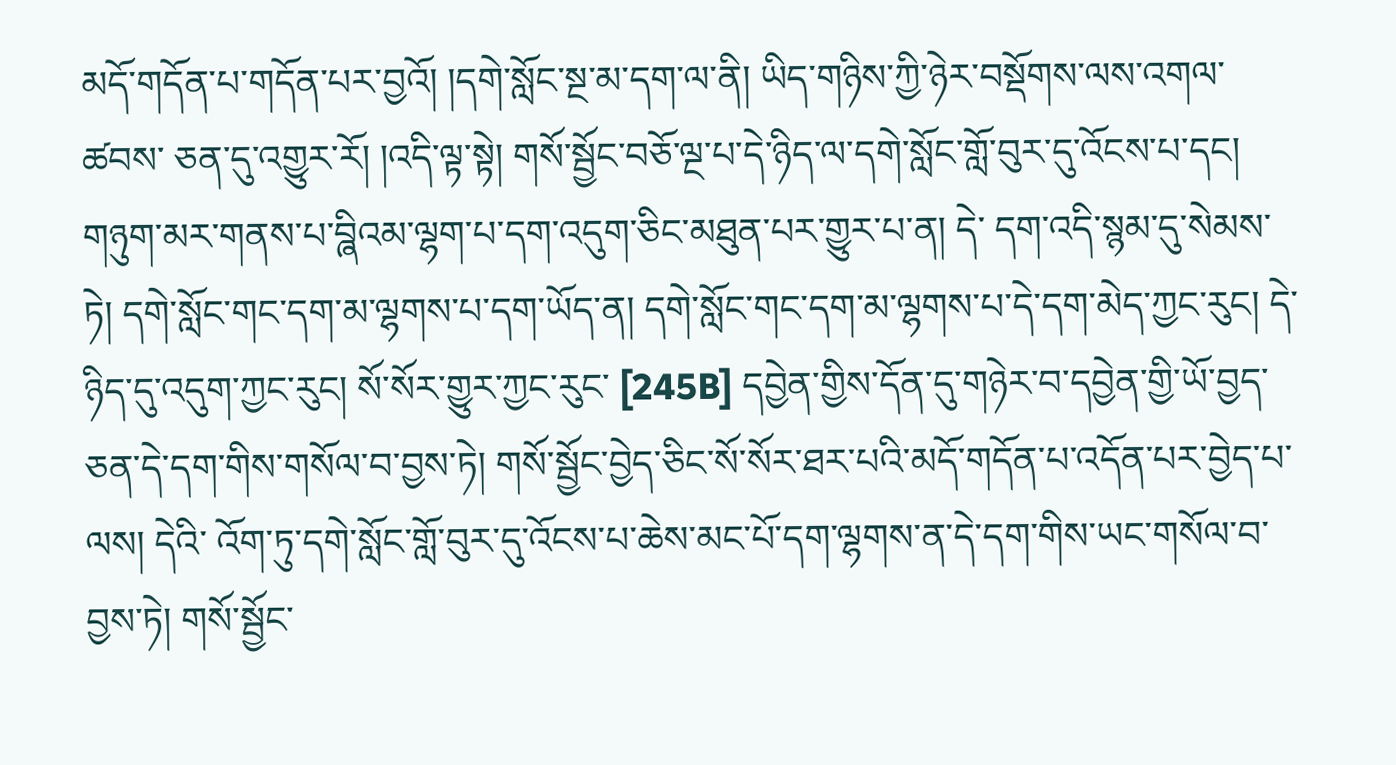མདོ་གདོན་པ་གདོན་པར་བྱའོ། །དགེ་སློང་སྔ་མ་དག་ལ་ནི། ཡིད་གཉིས་ཀྱི་ཉེར་བསྡོགས་ལས་འགལ་ཚབས་ ཅན་དུ་འགྱུར་རོ། །འདི་ལྟ་སྟེ། གསོ་སྦྱོང་བཅོ་ལྔ་པ་དེ་ཉིད་ལ་དགེ་སློང་གློ་བུར་དུ་འོངས་པ་དང། གཉུག་མར་གནས་པ་བྮིའམ་ལྷག་པ་དག་འདུག་ཅིང་མཐུན་པར་གྱུར་པ་ན། དེ་ དག་འདི་སྙམ་དུ་སེམས་ཏེ། དགེ་སློང་གང་དག་མ་ལྷགས་པ་དག་ཡོད་ན། དགེ་སློང་གང་དག་མ་ལྷགས་པ་དེ་དག་མེད་ཀྱང་རུང། དེ་ཉིད་དུ་འདུག་ཀྱང་རུང། སོ་སོར་གྱུར་ཀྱང་རུང་ [245B] དབྱེན་གྱིས་དོན་དུ་གཉེར་བ་དབྱེན་གྱི་ཡོ་བྱད་ཅན་དེ་དག་གིས་གསོལ་བ་བྱས་ཏེ། གསོ་སྦྱོང་བྱེད་ཅིང་སོ་སོར་ཐར་པའི་མདོ་གདོན་པ་འདོན་པར་བྱེད་པ་ལས། དེའི་ འོག་ཏུ་དགེ་སློང་གློ་བུར་དུ་འོངས་པ་ཆེས་མང་པོ་དག་ལྷགས་ན་དེ་དག་གིས་ཡང་གསོལ་བ་བྱས་ཏེ། གསོ་སྦྱོང་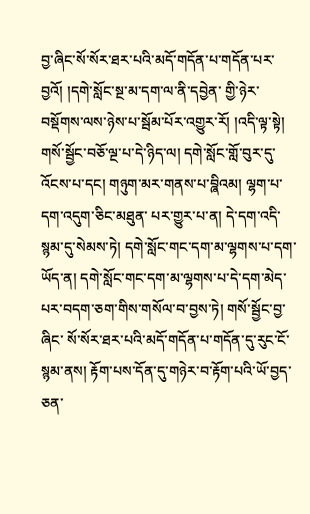བྱ་ཞིང་སོ་སོར་ཐར་པའི་མདོ་གདོན་པ་གདོན་པར་བྱའོ། །དགེ་སློང་སྔ་མ་དག་ལ་ནི་དབྱེན་ གྱི་ཉེར་བསྡོགས་ལས་ཉེས་པ་སྦོམ་པོར་འགྱུར་རོ། །འདི་ལྟ་སྟེ། གསོ་སྦྱོང་བཅོ་ལྔ་པ་དེ་ཉིད་ལ། དགེ་སློང་གློ་བུར་དུ་འོངས་པ་དང། གཉུག་མར་གནས་པ་བྮིའམ། ལྷག་པ་དག་འདུག་ཅིང་མཐུན་ པར་གྱུར་པ་ན། དེ་དག་འདི་སྙམ་དུ་སེམས་ཏེ། དགེ་སློང་གང་དག་མ་ལྷགས་པ་དག་ཡོད་ན། དགེ་སློང་གང་དག་མ་ལྷགས་པ་དེ་དག་མེད་པར་བདག་ཅག་གིས་གསོལ་བ་བྱས་ཏེ། གསོ་སྦྱོང་བྱ་ཞིང་ སོ་སོར་ཐར་པའི་མདོ་གདོན་པ་གདོན་དུ་རུང་ངོ་སྙམ་ནས། རྟོག་པས་དོན་དུ་གཉེར་བ་རྟོག་པའི་ཡོ་བྱད་ཅན་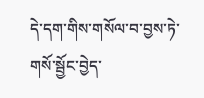དེ་དག་གིས་གསོལ་བ་བྱས་ཏེ་གསོ་སྦྱོང་བྱེད་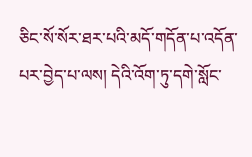ཅིང་སོ་སོར་ཐར་པའི་མདོ་གདོན་པ་འདོན་ པར་བྱེད་པ་ལས། དེའི་འོག་ཏུ་དགེ་སློང་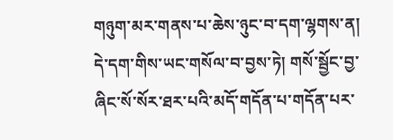གཉུག་མར་གནས་པ་ཆེས་ཉུང་བ་དག་ལྷགས་ན། དེ་དག་གིས་ཡང་གསོལ་བ་བྱས་ཏེ། གསོ་སྦྱོང་བྱ་ཞིང་སོ་སོར་ཐར་པའི་མདོ་གདོན་པ་གདོན་པར་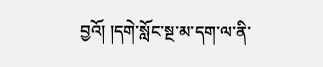བྱའོ། །དགེ་སློང་སྔ་མ་དག་ལ་ནི་